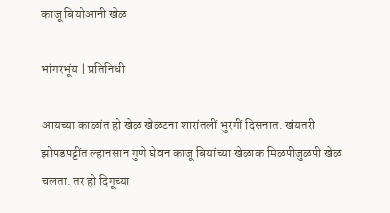काजू बियोआनी खेळ

भांगरभूंय | प्रतिनिधी

आयच्या काळांत हो खेळ खेळटना शारांतलीं भुरगीं दिसनात. खंयतरी झोपडपट्टींत ल्हानसान गुणे घेवन काजू बियांच्या खेळाक मिळपीजुळपी खेळ चलता. तर हो दिगूच्या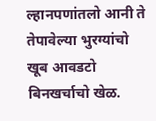ल्हानपणांतलो आनी ते तेपावेल्या भुरग्यांचो खूब आवडटो बिनखर्चाचो खेळ.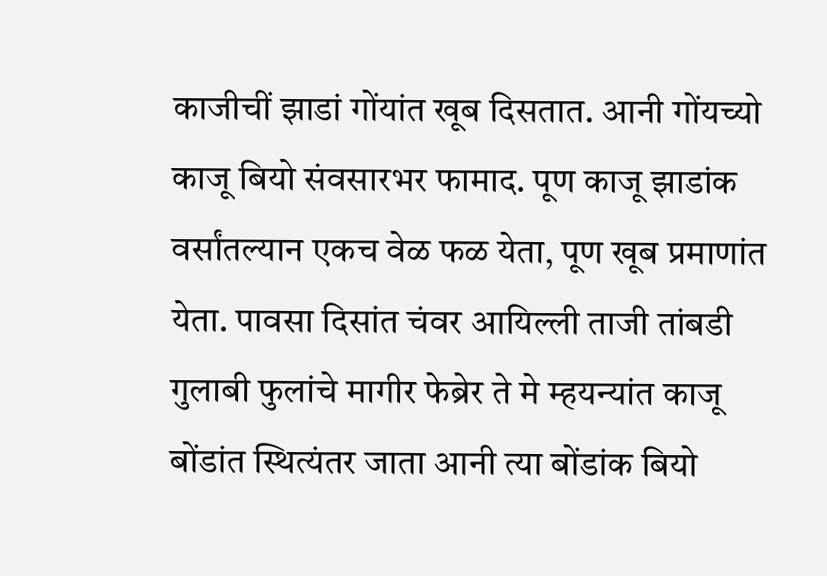काजीचीं झाडां गोंयांत खूब दिसतात. आनी गोंयच्यो काजू बियो संवसारभर फामाद. पूण काजू झाडांक वर्सांतल्यान एकच वेळ फळ येता, पूण खूब प्रमाणांत येता. पावसा दिसांत चंवर आयिल्ली ताजी तांबडी गुलाबी फुलांचे मागीर फेब्रेर ते मे म्हयन्यांत काजू बोंडांत स्थित्यंतर जाता आनी त्या बोंडांक बियो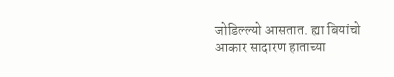जोडिल्ल्यो आसतात. ह्या बियांचो आकार सादारण हाताच्या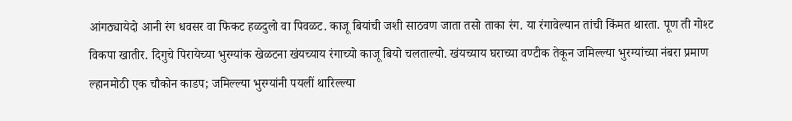आंगठ्यायेदो आनी रंग धवसर वा फिकट हळदुलो वा पिवळट. काजू बियांची जशी साठवण जाता तसो ताका रंग. या रंगावेल्यान तांची किंमत थारता. पूण ती गोश्ट विकपा खातीर. दिगुचे पिरायेच्या भुरग्यांक खेळटना खंयच्याय रंगाच्यो काजू बियो चलताल्यो. खंयच्याय घराच्या वण्टीक तेकून जमिल्ल्या भुरग्यांच्या नंबरा प्रमाण ल्हानमोठी एक चौकोन काडप; जमिल्ल्या भुरग्यांनी पयलीं थारिल्ल्या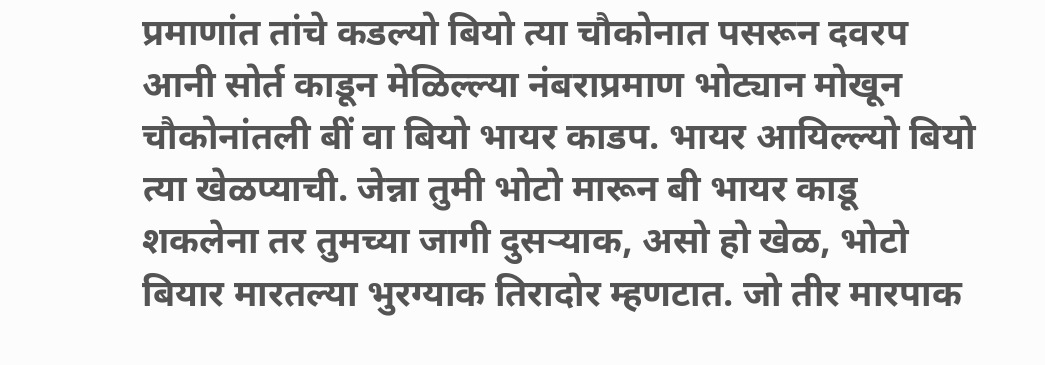प्रमाणांत तांचे कडल्यो बियो त्या चौकोनात पसरून दवरप आनी सोर्त काडून मेळिल्ल्या नंबराप्रमाण भोट्यान मोखून चौकोनांतली बीं वा बियो भायर काडप. भायर आयिल्ल्यो बियो त्या खेळप्याची. जेन्ना तुमी भोटो मारून बी भायर काडू शकलेना तर तुमच्या जागी दुसऱ्याक, असो हो खेळ, भोटो बियार मारतल्या भुरग्याक तिरादोर म्हणटात. जो तीर मारपाक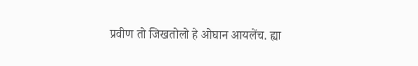प्रवीण तो जिखतोलो हे ओघान आयलेंच. ह्या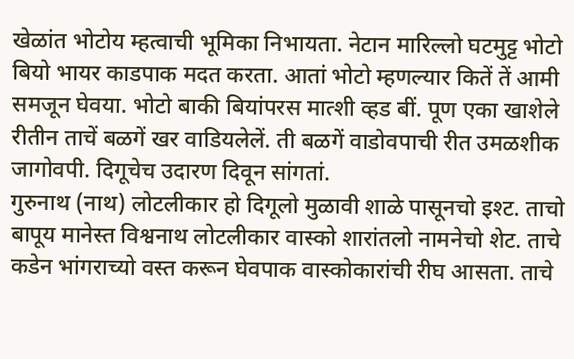खेळांत भोटोय म्हत्वाची भूमिका निभायता. नेटान मारिल्लो घटमुट्ट भोटो बियो भायर काडपाक मदत करता. आतां भोटो म्हणल्यार कितें तें आमी समजून घेवया. भोटो बाकी बियांपरस मात्शी व्हड बीं. पूण एका खाशेले रीतीन ताचें बळगें खर वाडियलेलें. ती बळगें वाडोवपाची रीत उमळशीक जागोवपी. दिगूचेच उदारण दिवून सांगतां.
गुरुनाथ (नाथ) लोटलीकार हो दिगूलो मुळावी शाळे पासूनचो इश्ट. ताचो बापूय मानेस्त विश्वनाथ लोटलीकार वास्को शारांतलो नामनेचो शेट. ताचे कडेन भांगराच्यो वस्त करून घेवपाक वास्कोकारांची रीघ आसता. ताचे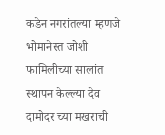कडेन नगरांतल्या म्हणजे भोमानेस्त जोशी फामिलीच्या सालांत स्थापन केल्ल्या देव दामोदर च्या मखराची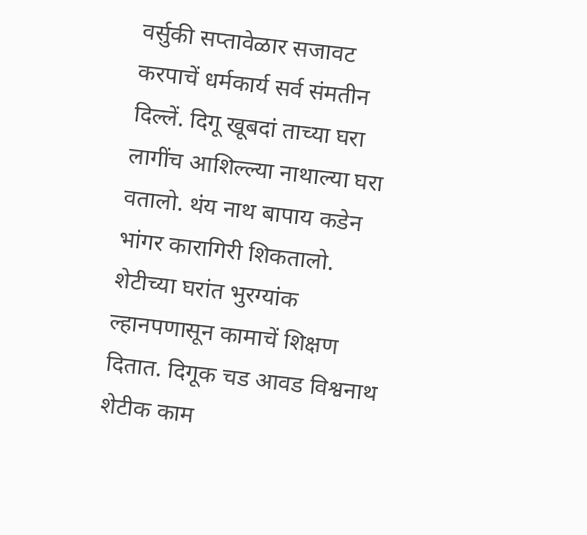वर्सुकी सप्तावेळार सजावट करपाचें धर्मकार्य सर्व संमतीन दिल्लें. दिगू खूबदां ताच्या घरा लागींच आशिल्ल्या नाथाल्या घरा वतालो. थंय नाथ बापाय कडेन भांगर कारागिरी शिकतालो. शेटीच्या घरांत भुरग्यांक ल्हानपणासून कामाचें शिक्षण दितात. दिगूक चड आवड विश्वनाथ शेटीक काम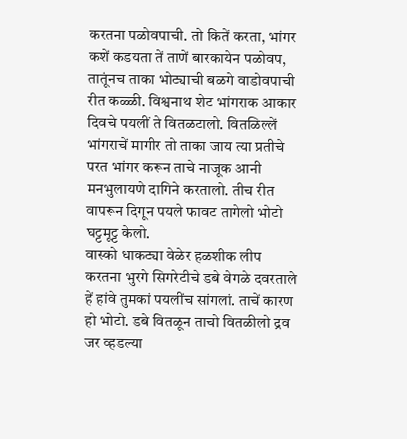करतना पळोवपाची. तो कितें करता, भांगर कशें कडयता तें ताणें बारकायेन पळोवप, तातूंनच ताका भोट्याची बळगे वाडोवपाची रीत कळ्ळी. विश्वनाथ शेट भांगराक आकार दिवचे पयलीं ते वितळटालो. वितळिल्लें भांगराचें मागीर तो ताका जाय त्या प्रतीचे परत भांगर करून ताचे नाजूक आनी मनभुलायणे दागिने करतालो. तीच रीत वापरून दिगून पयले फावट तागेलो भोटो घट्टमूट्ट केलो.
वास्को धाकट्या वेळेर हळशीक लीप करतना भुरगे सिगरेटीचे डबे वेगळे दवरताले हें हांवे तुमकां पयलींच सांगलां. ताचें कारण हो भोटो. डबे वितळून ताचो वितळीलो द्रव जर व्हडल्या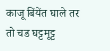काजू बिंयेंत घाले तर तो चड घट्टमूट्ट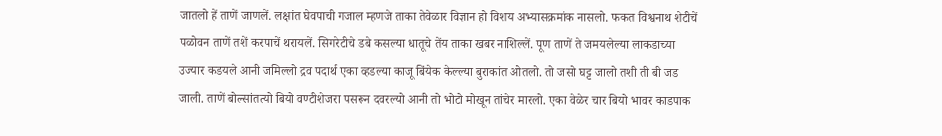जातलो हें ताणें जाणलें. लक्षांत घेवपाची गजाल म्हणजे ताका तेवेळार विज्ञान हो विशय अभ्यासक्रमांक नासलो. फकत विश्वनाथ शेटीचें पळोवन ताणें तशें करपाचें थरायलें. सिगरेटीचे डबे कसल्या धातूचे तेंय ताका खबर नाशिल्लें. पूण ताणें ते जमयलेल्या लाकडाच्या उज्यार कडयले आनी जमिल्लो द्रव पदार्थ एका व्हडल्या काजू बिंयेक केल्ल्या बुराकांत ओतलो. तो जसो घट्ट जालो तशी ती बी जड जाली. ताणें बोल्सांतत्यो बियो वण्टीशेजरा पसरून दवरल्यो आनी तो भोटो मोखून तांचेर मारलो. एका वेळेर चार बियो भावर काडपाक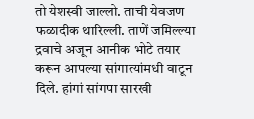तो येशस्वी जाल्लो. ताची येवजण फळादीक थारिल्ली. ताणें जमिल्ल्या द्रवाचे अजून आनीक भोटे तयार करून आपल्या सांगात्यांमधी वाटून दिले. हांगां सांगपा सारखी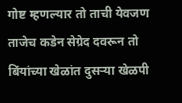गोष्ट म्हणल्यार तो ताची येवजण ताजेच कडेन सेग्रेद दवरून तो बिंयांच्या खेळांत दुसऱ्या खेळपी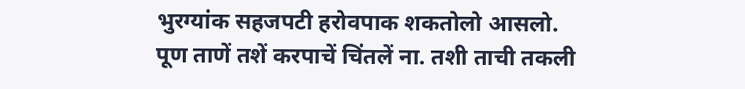भुरग्यांक सहजपटी हरोवपाक शकतोलो आसलो.
पूण ताणें तशें करपाचें चिंतलें ना. तशी ताची तकली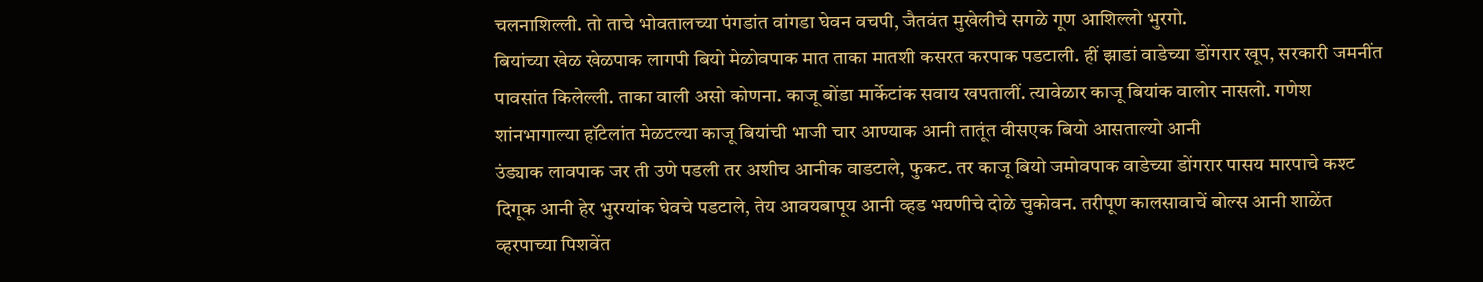चलनाशिल्ली. तो ताचे भोवतालच्या पंगडांत वांगडा घेवन वचपी, जैतवंत मुखेलीचे सगळे गूण आशिल्लो भुरगो.
बियांच्या खेळ खेळपाक लागपी बियो मेळोवपाक मात ताका मातशी कसरत करपाक पडटाली. हीं झाडां वाडेच्या डोंगरार खूप, सरकारी जमनींत पावसांत किलेल्ली. ताका वाली असो कोणना. काजू बोंडा मार्केटांक सवाय खपतालीं. त्यावेळार काजू बियांक वालोर नासलो. गणेश शांनभागाल्या हॉटेलांत मेळटल्या काजू बियांची भाजी चार आण्याक आनी तातूंत वीसएक बियो आसताल्यो आनी
उंड्याक लावपाक जर ती उणे पडली तर अशीच आनीक वाडटाले, फुकट. तर काजू बियो जमोवपाक वाडेच्या डोंगरार पासय मारपाचे कश्ट दिगूक आनी हेर भुरग्यांक घेवचे पडटाले, तेय आवयबापूय आनी व्हड भयणीचे दोळे चुकोवन. तरीपूण कालसावाचें बोल्स आनी शाळेंत व्हरपाच्या पिशवेंत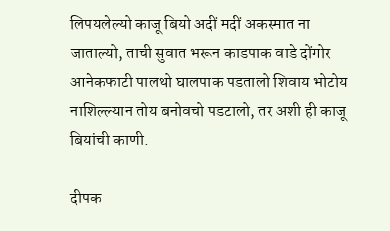लिपयलेल्यो काजू बियो अदीं मदीं अकस्मात ना जाताल्यो, ताची सुवात भरून काडपाक वाडे दोंगोर आनेकफाटी पालथो घालपाक पडतालो शिवाय भोटोय नाशिल्ल्यान तोय बनोवचो पडटालो, तर अशी ही काजू बियांची काणी.

दीपक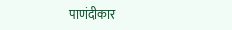पाणंदीकार